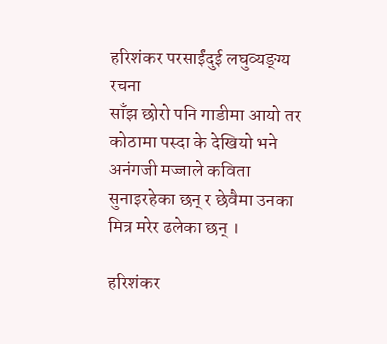हरिशंकर परसाईंदुई लघुव्यङ्ग्य रचना
साँझ छोरो पनि गाडीमा आयो तर कोठामा पस्दा के देखियो भने अनंगजी मज्जाले कविता सुनाइरहेका छन् र छेवैमा उनका मित्र मरेर ढलेका छन् ।

हरिशंकर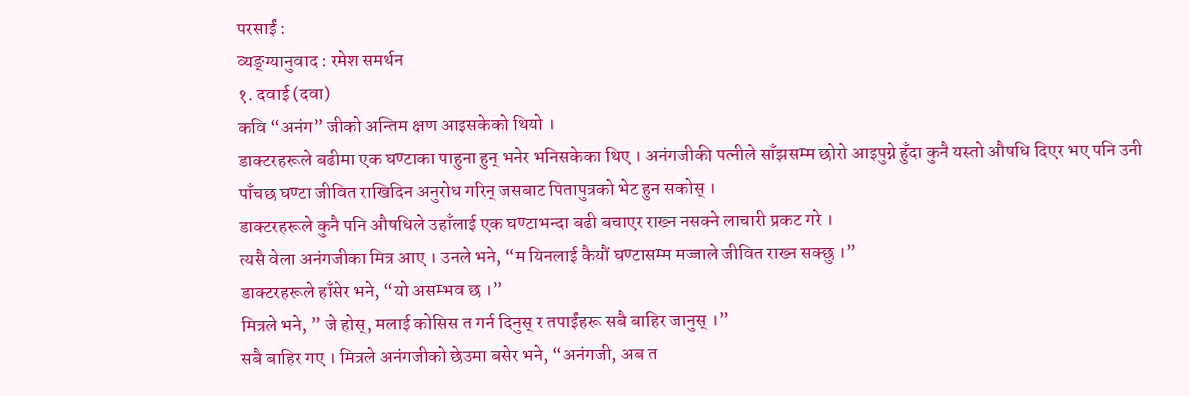परसाईं :
व्यङ्ग्यानुवाद : रमेश समर्थन
१. दवाई (दवा)
कवि “अनंग” जीको अन्तिम क्षण आइसकेको थियो ।
डाक्टरहरूले बढीमा एक घण्टाका पाहुना हुन् भनेर भनिसकेका थिए । अनंगजीकी पत्नीले साँझसम्म छोरो आइपुग्ने हुँदा कुनै यस्तो औषधि दिएर भए पनि उनी पाँचछ घण्टा जीवित राखिदिन अनुरोध गरिन् जसबाट पितापुत्रको भेट हुन सकोस् ।
डाक्टरहरूले कुनै पनि औषधिले उहाँलाई एक घण्टाभन्दा बढी बचाएर राख्न नसक्ने लाचारी प्रकट गरे ।
त्यसै वेला अनंगजीका मित्र आए । उनले भने, “म यिनलाई कैयौं घण्टासम्म मज्जाले जीवित राख्न सक्छु ।”
डाक्टरहरूले हाँसेर भने, “यो असम्भव छ ।”
मित्रले भने, ” जे होस्, मलाई कोसिस त गर्न दिनुस् र तपाईंहरू सबै बाहिर जानुस् ।”
सबै बाहिर गए । मित्रले अनंगजीको छेउमा बसेर भने, “अनंगजी, अब त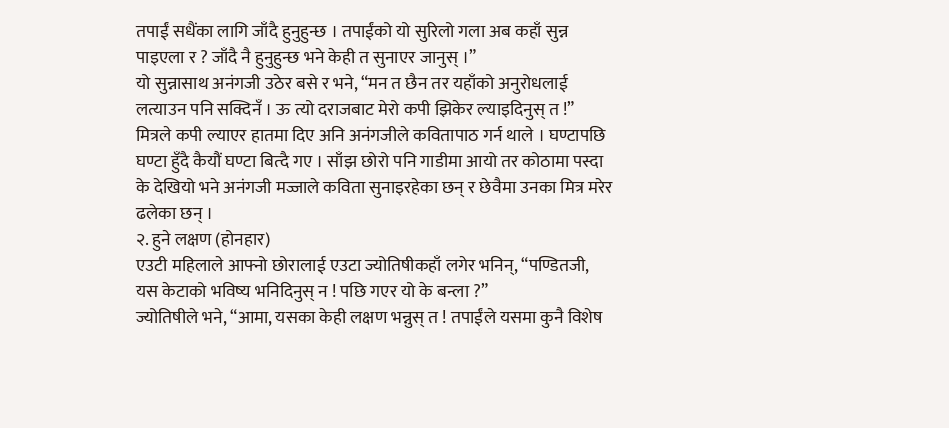तपाईं सधैंका लागि जाँदै हुनुहुन्छ । तपाईंको यो सुरिलो गला अब कहाँ सुन्न पाइएला र ? जाँदै नै हुनुहुन्छ भने केही त सुनाएर जानुस् ।”
यो सुन्नासाथ अनंगजी उठेर बसे र भने, “मन त छैन तर यहाँको अनुरोधलाई लत्याउन पनि सक्दिनँ । ऊ त्यो दराजबाट मेरो कपी झिकेर ल्याइदिनुस् त !”
मित्रले कपी ल्याएर हातमा दिए अनि अनंगजीले कवितापाठ गर्न थाले । घण्टापछि घण्टा हुँदै कैयौं घण्टा बित्दै गए । साँझ छोरो पनि गाडीमा आयो तर कोठामा पस्दा के देखियो भने अनंगजी मज्जाले कविता सुनाइरहेका छन् र छेवैमा उनका मित्र मरेर ढलेका छन् ।
२. हुने लक्षण (होनहार)
एउटी महिलाले आफ्नो छोरालाई एउटा ज्योतिषीकहाँ लगेर भनिन्, “पण्डितजी, यस केटाको भविष्य भनिदिनुस् न ! पछि गएर यो के बन्ला ?”
ज्योतिषीले भने, “आमा, यसका केही लक्षण भन्नुस् त ! तपाईंले यसमा कुनै विशेष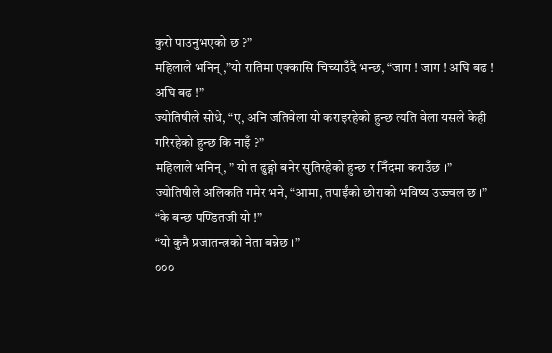कुरो पाउनुभएको छ ?”
महिलाले भनिन् ,”यो रातिमा एक्कासि चिच्याउँदै भन्छ, “जाग ! जाग ! अघि बढ ! अघि बढ !”
ज्योतिषीले सोधे, “ए, अनि जतिवेला यो कराइरहेको हुन्छ त्यति वेला यसले केही गरिरहेको हुन्छ कि नाइँ ?”
महिलाले भनिन्, ” यो त ढुङ्गो बनेर सुतिरहेको हुन्छ र निँदमा कराउँछ ।”
ज्योतिषीले अलिकति गमेर भने, “आमा, तपाईंको छोराको भविष्य उज्ज्वल छ ।”
“के बन्छ पण्डितजी यो !”
“यो कुनै प्रजातन्त्रको नेता बन्नेछ ।”
०००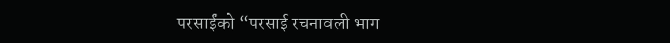परसाईंको “परसाई रचनावली भाग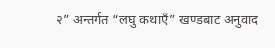२” अन्तर्गत “लघु कथाएँ” खण्डबाट अनुवाद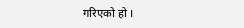गरिएको हो ।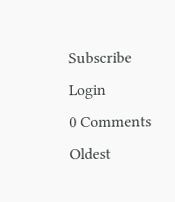Subscribe
Login
0 Comments
Oldest